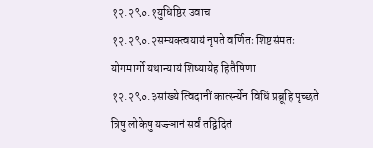१२.२९०.१युधिष्ठिर उवाच
१२.२९०.२सम्यक्त्वयायं नृपते वर्णितः शिष्टसंमतः
योगमार्गो यथान्यायं शिष्यायेह हितैषिणा
१२.२९०.३सांख्ये त्विदानीं कार्त्स्न्येन विधिं प्रब्रूहि पृच्छते
त्रिषु लोकेषु यज्ज्ञानं सर्वं तद्विदितं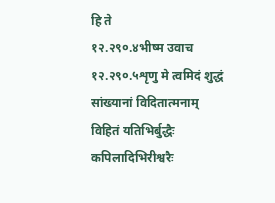हि ते
१२.२९०.४भीष्म उवाच
१२.२९०.५शृणु मे त्वमिदं शुद्धं सांख्यानां विदितात्मनाम्
विहितं यतिभिर्बुद्धैः कपिलादिभिरीश्वरैः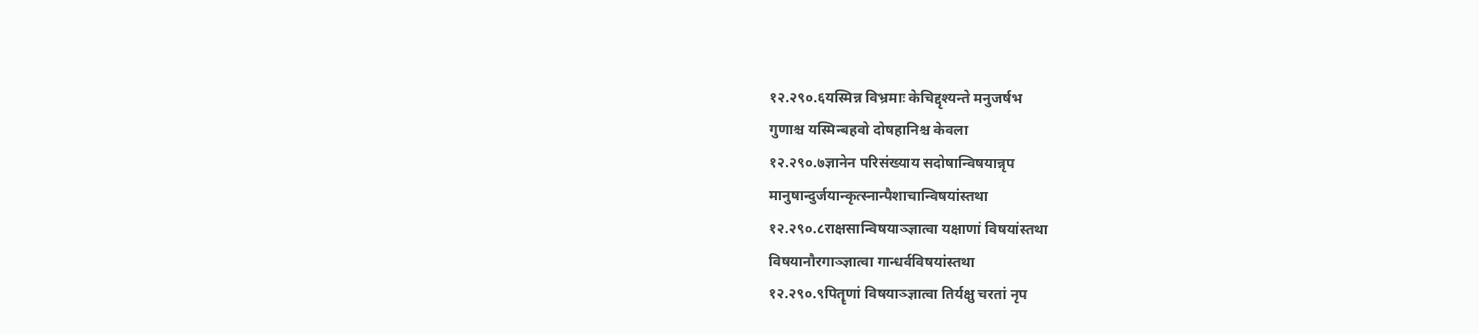१२.२९०.६यस्मिन्न विभ्रमाः केचिद्दृश्यन्ते मनुजर्षभ
गुणाश्च यस्मिन्बहवो दोषहानिश्च केवला
१२.२९०.७ज्ञानेन परिसंख्याय सदोषान्विषयान्नृप
मानुषान्दुर्जयान्कृत्स्नान्पैशाचान्विषयांस्तथा
१२.२९०.८राक्षसान्विषयाञ्ज्ञात्वा यक्षाणां विषयांस्तथा
विषयानौरगाञ्ज्ञात्वा गान्धर्वविषयांस्तथा
१२.२९०.९पितॄणां विषयाञ्ज्ञात्वा तिर्यक्षु चरतां नृप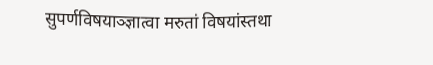सुपर्णविषयाञ्ज्ञात्वा मरुतां विषयांस्तथा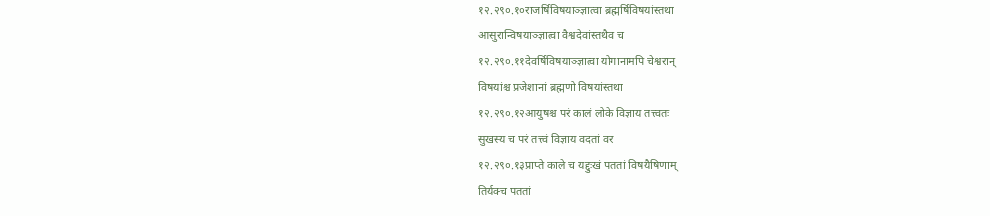१२.२९०.१०राजर्षिविषयाञ्ज्ञात्वा ब्रह्मर्षिविषयांस्तथा
आसुरान्विषयाञ्ज्ञात्वा वैश्वदेवांस्तथैव च
१२.२९०.११देवर्षिविषयाञ्ज्ञात्वा योगानामपि चेश्वरान्
विषयांश्च प्रजेशानां ब्रह्मणो विषयांस्तथा
१२.२९०.१२आयुषश्च परं कालं लोके विज्ञाय तत्त्वतः
सुखस्य च परं तत्त्वं विज्ञाय वदतां वर
१२.२९०.१३प्राप्ते काले च यद्दुःखं पततां विषयैषिणाम्
तिर्यक्च पततां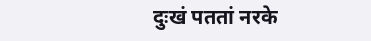दुःखं पततां नरके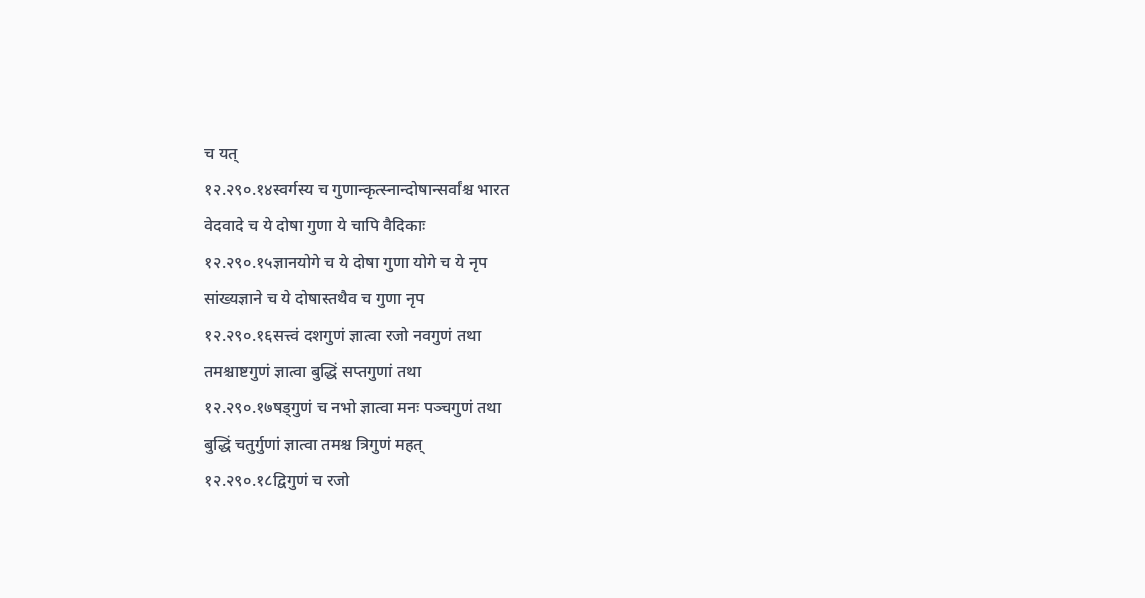च यत्
१२.२९०.१४स्वर्गस्य च गुणान्कृत्स्नान्दोषान्सर्वांश्च भारत
वेदवादे च ये दोषा गुणा ये चापि वैदिकाः
१२.२९०.१५ज्ञानयोगे च ये दोषा गुणा योगे च ये नृप
सांख्यज्ञाने च ये दोषास्तथैव च गुणा नृप
१२.२९०.१६सत्त्वं दशगुणं ज्ञात्वा रजो नवगुणं तथा
तमश्चाष्टगुणं ज्ञात्वा बुद्धिं सप्तगुणां तथा
१२.२९०.१७षड्गुणं च नभो ज्ञात्वा मनः पञ्चगुणं तथा
बुद्धिं चतुर्गुणां ज्ञात्वा तमश्च त्रिगुणं महत्
१२.२९०.१८द्विगुणं च रजो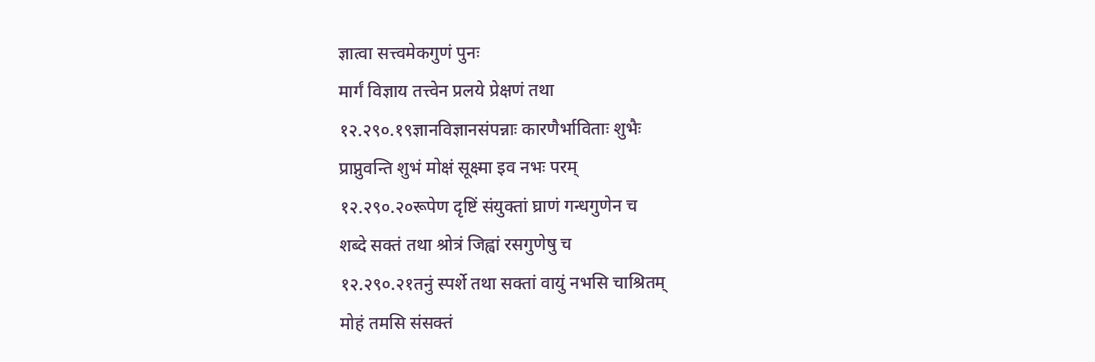ज्ञात्वा सत्त्वमेकगुणं पुनः
मार्गं विज्ञाय तत्त्वेन प्रलये प्रेक्षणं तथा
१२.२९०.१९ज्ञानविज्ञानसंपन्नाः कारणैर्भाविताः शुभैः
प्राप्नुवन्ति शुभं मोक्षं सूक्ष्मा इव नभः परम्
१२.२९०.२०रूपेण दृष्टिं संयुक्तां घ्राणं गन्धगुणेन च
शब्दे सक्तं तथा श्रोत्रं जिह्वां रसगुणेषु च
१२.२९०.२१तनुं स्पर्शे तथा सक्तां वायुं नभसि चाश्रितम्
मोहं तमसि संसक्तं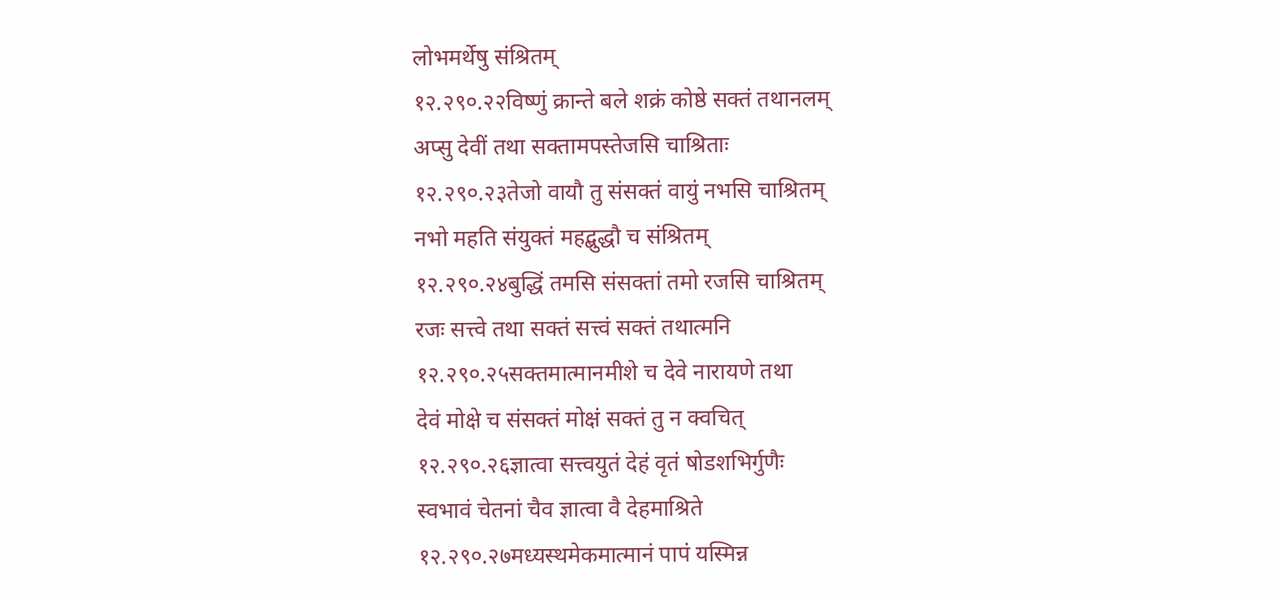लोभमर्थेषु संश्रितम्
१२.२९०.२२विष्णुं क्रान्ते बले शक्रं कोष्ठे सक्तं तथानलम्
अप्सु देवीं तथा सक्तामपस्तेजसि चाश्रिताः
१२.२९०.२३तेजो वायौ तु संसक्तं वायुं नभसि चाश्रितम्
नभो महति संयुक्तं महद्बुद्धौ च संश्रितम्
१२.२९०.२४बुद्धिं तमसि संसक्तां तमो रजसि चाश्रितम्
रजः सत्त्वे तथा सक्तं सत्त्वं सक्तं तथात्मनि
१२.२९०.२५सक्तमात्मानमीशे च देवे नारायणे तथा
देवं मोक्षे च संसक्तं मोक्षं सक्तं तु न क्वचित्
१२.२९०.२६ज्ञात्वा सत्त्वयुतं देहं वृतं षोडशभिर्गुणैः
स्वभावं चेतनां चैव ज्ञात्वा वै देहमाश्रिते
१२.२९०.२७मध्यस्थमेकमात्मानं पापं यस्मिन्न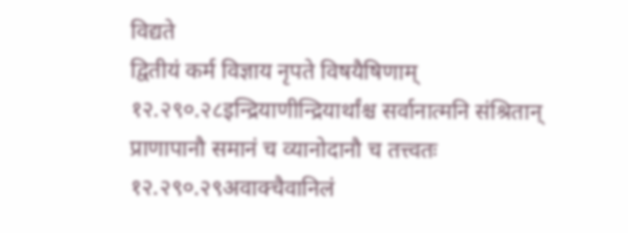विद्यते
द्वितीयं कर्म विज्ञाय नृपते विषयैषिणाम्
१२.२९०.२८इन्द्रियाणीन्द्रियार्थांश्च सर्वानात्मनि संश्रितान्
प्राणापानौ समानं च व्यानोदानौ च तत्त्वतः
१२.२९०.२९अवाक्चैवानिलं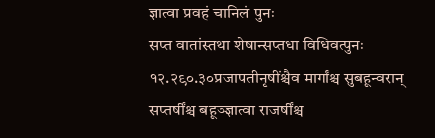ज्ञात्वा प्रवहं चानिलं पुनः
सप्त वातांस्तथा शेषान्सप्तधा विधिवत्पुनः
१२.२९०.३०प्रजापतीनृषींश्चैव मार्गांश्च सुबहून्वरान्
सप्तर्षींश्च बहूञ्ज्ञात्वा राजर्षींश्च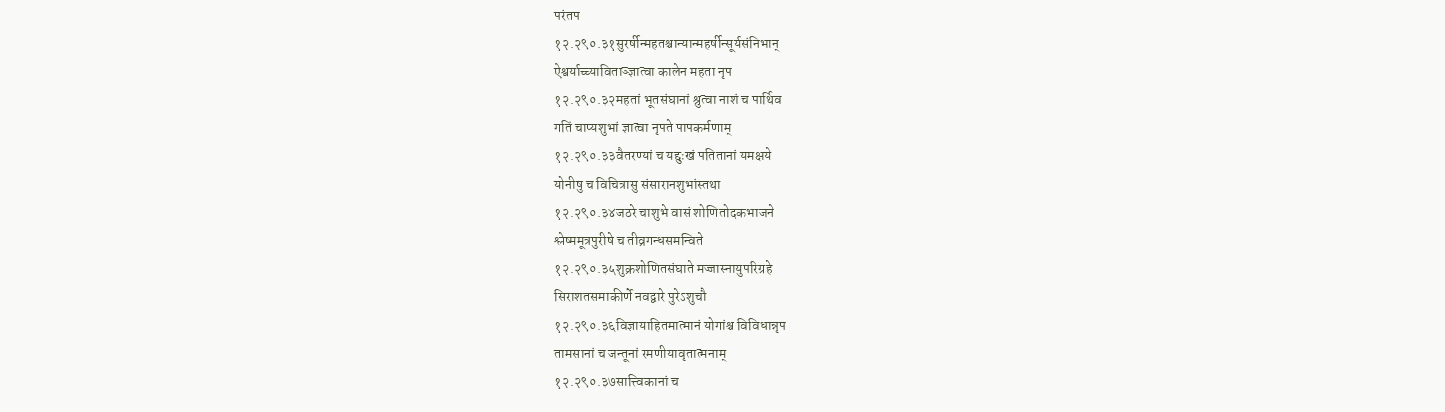परंतप
१२.२९०.३१सुरर्षीन्महतश्चान्यान्महर्षीन्सूर्यसंनिभान्
ऐश्वर्याच्च्याविताञ्ज्ञात्वा कालेन महता नृप
१२.२९०.३२महतां भूतसंघानां श्रुत्वा नाशं च पार्थिव
गतिं चाप्यशुभां ज्ञात्वा नृपते पापकर्मणाम्
१२.२९०.३३वैतरण्यां च यद्दुःखं पतितानां यमक्षये
योनीषु च विचित्रासु संसारानशुभांस्तथा
१२.२९०.३४जठरे चाशुभे वासं शोणितोदकभाजने
श्लेष्ममूत्रपुरीषे च तीव्रगन्धसमन्विते
१२.२९०.३५शुक्रशोणितसंघाते मज्जास्नायुपरिग्रहे
सिराशतसमाकीर्णे नवद्वारे पुरेऽशुचौ
१२.२९०.३६विज्ञायाहितमात्मानं योगांश्च विविधान्नृप
तामसानां च जन्तूनां रमणीयावृतात्मनाम्
१२.२९०.३७सात्त्विकानां च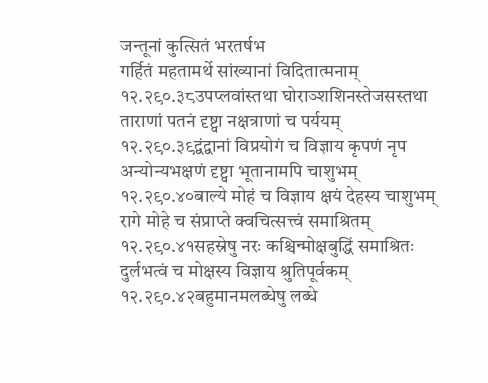जन्तूनां कुत्सितं भरतर्षभ
गर्हितं महतामर्थे सांख्यानां विदितात्मनाम्
१२.२९०.३८उपप्लवांस्तथा घोराञ्शशिनस्तेजसस्तथा
ताराणां पतनं दृष्ट्वा नक्षत्राणां च पर्ययम्
१२.२९०.३९द्वंद्वानां विप्रयोगं च विज्ञाय कृपणं नृप
अन्योन्यभक्षणं दृष्ट्वा भूतानामपि चाशुभम्
१२.२९०.४०बाल्ये मोहं च विज्ञाय क्षयं देहस्य चाशुभम्
रागे मोहे च संप्राप्ते क्वचित्सत्त्वं समाश्रितम्
१२.२९०.४१सहस्रेषु नरः कश्चिन्मोक्षबुद्धिं समाश्रितः
दुर्लभत्वं च मोक्षस्य विज्ञाय श्रुतिपूर्वकम्
१२.२९०.४२बहुमानमलब्धेषु लब्धे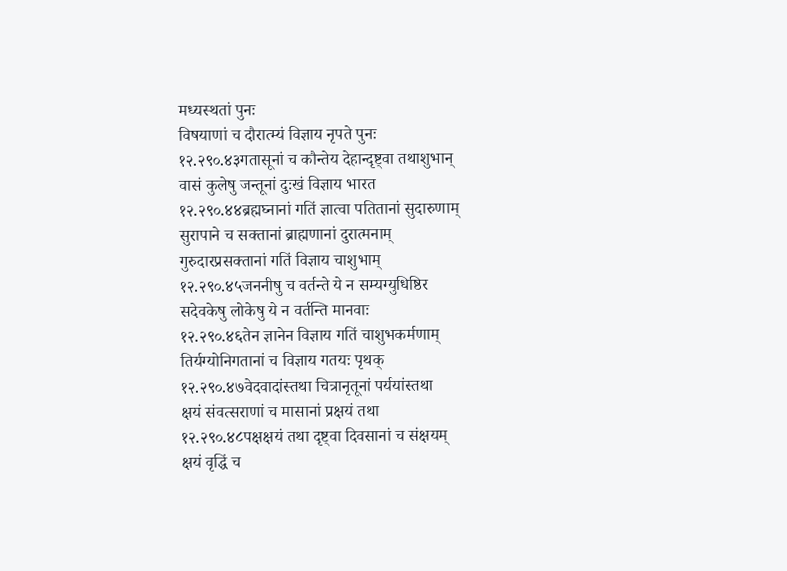मध्यस्थतां पुनः
विषयाणां च दौरात्म्यं विज्ञाय नृपते पुनः
१२.२९०.४३गतासूनां च कौन्तेय देहान्दृष्ट्वा तथाशुभान्
वासं कुलेषु जन्तूनां दुःखं विज्ञाय भारत
१२.२९०.४४ब्रह्मघ्नानां गतिं ज्ञात्वा पतितानां सुदारुणाम्
सुरापाने च सक्तानां ब्राह्मणानां दुरात्मनाम्
गुरुदारप्रसक्तानां गतिं विज्ञाय चाशुभाम्
१२.२९०.४५जननीषु च वर्तन्ते ये न सम्यग्युधिष्ठिर
सदेवकेषु लोकेषु ये न वर्तन्ति मानवाः
१२.२९०.४६तेन ज्ञानेन विज्ञाय गतिं चाशुभकर्मणाम्
तिर्यग्योनिगतानां च विज्ञाय गतयः पृथक्
१२.२९०.४७वेदवादांस्तथा चित्रानृतूनां पर्ययांस्तथा
क्षयं संवत्सराणां च मासानां प्रक्षयं तथा
१२.२९०.४८पक्षक्षयं तथा दृष्ट्वा दिवसानां च संक्षयम्
क्षयं वृद्धिं च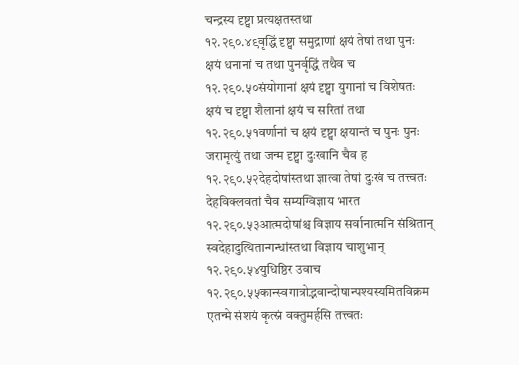चन्द्रस्य दृष्ट्वा प्रत्यक्षतस्तथा
१२.२९०.४९वृद्धिं दृष्ट्वा समुद्राणां क्षयं तेषां तथा पुनः
क्षयं धनानां च तथा पुनर्वृद्धिं तथैव च
१२.२९०.५०संयोगानां क्षयं दृष्ट्वा युगानां च विशेषतः
क्षयं च दृष्ट्वा शैलानां क्षयं च सरितां तथा
१२.२९०.५१वर्णानां च क्षयं दृष्ट्वा क्षयान्तं च पुनः पुनः
जरामृत्युं तथा जन्म दृष्ट्वा दुःखानि चैव ह
१२.२९०.५२देहदोषांस्तथा ज्ञात्वा तेषां दुःखं च तत्त्वतः
देहविक्लवतां चैव सम्यग्विज्ञाय भारत
१२.२९०.५३आत्मदोषांश्च विज्ञाय सर्वानात्मनि संश्रितान्
स्वदेहादुत्थितान्गन्धांस्तथा विज्ञाय चाशुभान्
१२.२९०.५४युधिष्ठिर उवाच
१२.२९०.५५कान्स्वगात्रोद्भवान्दोषान्पश्यस्यमितविक्रम
एतन्मे संशयं कृत्स्नं वक्तुमर्हसि तत्त्वतः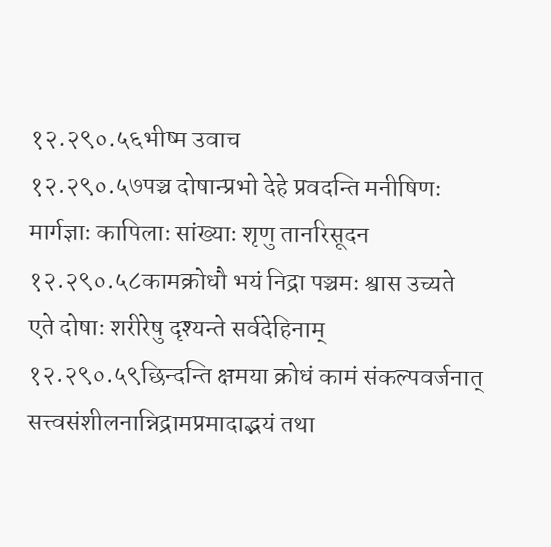१२.२९०.५६भीष्म उवाच
१२.२९०.५७पञ्च दोषान्प्रभो देहे प्रवदन्ति मनीषिणः
मार्गज्ञाः कापिलाः सांख्याः शृणु तानरिसूदन
१२.२९०.५८कामक्रोधौ भयं निद्रा पञ्चमः श्वास उच्यते
एते दोषाः शरीरेषु दृश्यन्ते सर्वदेहिनाम्
१२.२९०.५९छिन्दन्ति क्षमया क्रोधं कामं संकल्पवर्जनात्
सत्त्वसंशीलनान्निद्रामप्रमादाद्भयं तथा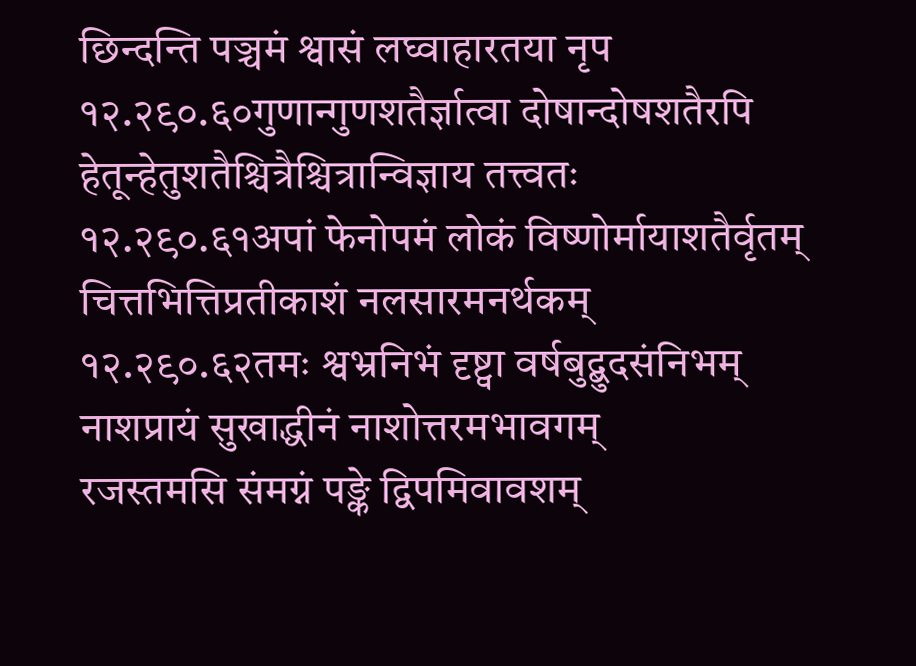छिन्दन्ति पञ्चमं श्वासं लघ्वाहारतया नृप
१२.२९०.६०गुणान्गुणशतैर्ज्ञात्वा दोषान्दोषशतैरपि
हेतून्हेतुशतैश्चित्रैश्चित्रान्विज्ञाय तत्त्वतः
१२.२९०.६१अपां फेनोपमं लोकं विष्णोर्मायाशतैर्वृतम्
चित्तभित्तिप्रतीकाशं नलसारमनर्थकम्
१२.२९०.६२तमः श्वभ्रनिभं दृष्ट्वा वर्षबुद्बुदसंनिभम्
नाशप्रायं सुखाद्धीनं नाशोत्तरमभावगम्
रजस्तमसि संमग्नं पङ्के द्विपमिवावशम्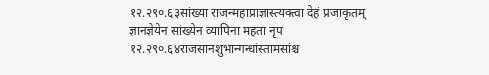१२.२९०.६३सांख्या राजन्महाप्राज्ञास्त्यक्त्वा देहं प्रजाकृतम्
ज्ञानज्ञेयेन सांख्येन व्यापिना महता नृप
१२.२९०.६४राजसानशुभान्गन्धांस्तामसांश्च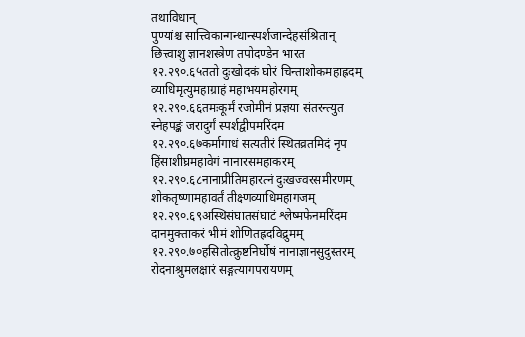तथाविधान्
पुण्यांश्च सात्त्विकान्गन्धान्स्पर्शजान्देहसंश्रितान्
छित्त्वाशु ज्ञानशस्त्रेण तपोदण्डेन भारत
१२.२९०.६५ततो दुःखोदकं घोरं चिन्ताशोकमहाह्रदम्
व्याधिमृत्युमहाग्राहं महाभयमहोरगम्
१२.२९०.६६तमःकूर्मं रजोमीनं प्रज्ञया संतरन्त्युत
स्नेहपङ्कं जरादुर्गं स्पर्शद्वीपमरिंदम
१२.२९०.६७कर्मागाधं सत्यतीरं स्थितव्रतमिदं नृप
हिंसाशीघ्रमहावेगं नानारसमहाकरम्
१२.२९०.६८नानाप्रीतिमहारत्नं दुःखज्वरसमीरणम्
शोकतृष्णामहावर्तं तीक्ष्णव्याधिमहागजम्
१२.२९०.६९अस्थिसंघातसंघाटं श्लेष्मफेनमरिंदम
दानमुक्ताकरं भीमं शोणितह्रदविद्रुमम्
१२.२९०.७०हसितोत्क्रुष्टनिर्घोषं नानाज्ञानसुदुस्तरम्
रोदनाश्रुमलक्षारं सङ्गत्यागपरायणम्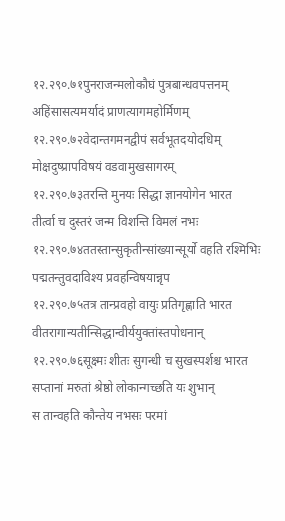१२.२९०.७१पुनराजन्मलोकौघं पुत्रबान्धवपत्तनम्
अहिंसासत्यमर्यादं प्राणत्यागमहोर्मिणम्
१२.२९०.७२वेदान्तगमनद्वीपं सर्वभूतदयोदधिम्
मोक्षदुष्प्रापविषयं वडवामुखसागरम्
१२.२९०.७३तरन्ति मुनयः सिद्धा ज्ञानयोगेन भारत
तीर्त्वा च दुस्तरं जन्म विशन्ति विमलं नभः
१२.२९०.७४ततस्तान्सुकृतीन्सांख्यान्सूर्यो वहति रश्मिभिः
पद्मतन्तुवदाविश्य प्रवहन्विषयान्नृप
१२.२९०.७५तत्र तान्प्रवहो वायुः प्रतिगृह्णाति भारत
वीतरागान्यतीन्सिद्धान्वीर्ययुक्तांस्तपोधनान्
१२.२९०.७६सूक्ष्मः शीतः सुगन्धी च सुखस्पर्शश्च भारत
सप्तानां मरुतां श्रेष्ठो लोकान्गच्छति यः शुभान्
स तान्वहति कौन्तेय नभसः परमां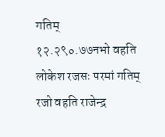गतिम्
१२.२९०.७७नभो वहति लोकेश रजसः परमां गतिम्
रजो वहति राजेन्द्र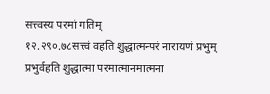सत्त्वस्य परमां गतिम्
१२.२९०.७८सत्त्वं वहति शुद्धात्मन्परं नारायणं प्रभुम्
प्रभुर्वहति शुद्धात्मा परमात्मानमात्मना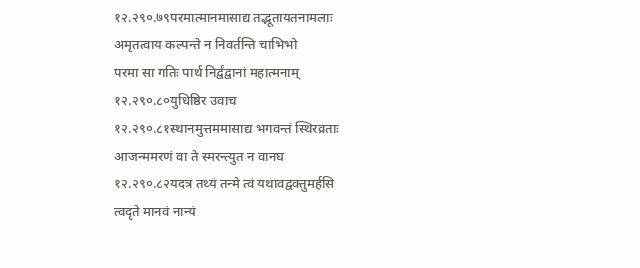१२.२९०.७९परमात्मानमासाद्य तद्भूतायतनामलाः
अमृतत्वाय कल्पन्ते न निवर्तन्ति चाभिभो
परमा सा गतिः पार्थ निर्द्वंद्वानां महात्मनाम्
१२.२९०.८०युधिष्ठिर उवाच
१२.२९०.८१स्थानमुत्तममासाद्य भगवन्तं स्थिरव्रताः
आजन्ममरणं वा ते स्मरन्त्युत न वानघ
१२.२९०.८२यदत्र तथ्यं तन्मे त्वं यथावद्वक्तुमर्हसि
त्वदृते मानवं नान्यं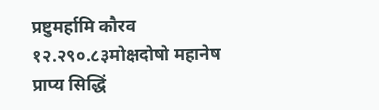प्रष्टुमर्हामि कौरव
१२.२९०.८३मोक्षदोषो महानेष प्राप्य सिद्धिं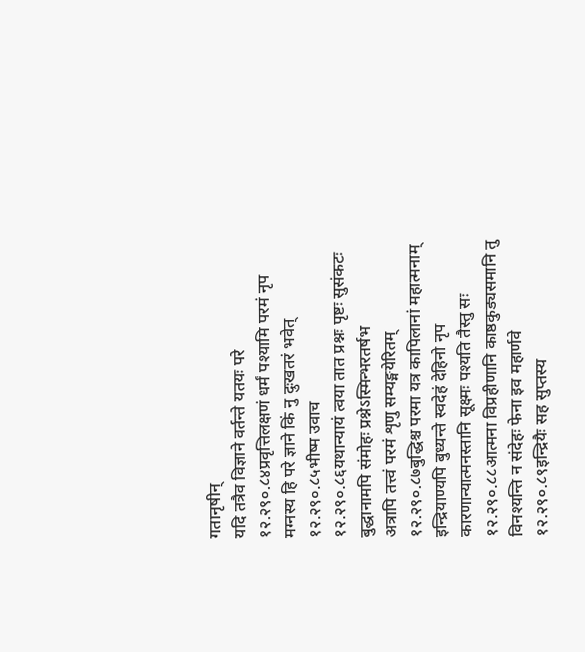गतानृषीन्
यदि तत्रैव विज्ञाने वर्तन्ते यतयः परे
१२.२९०.८४प्रवृत्तिलक्षणं धर्मं पश्यामि परमं नृप
मग्नस्य हि परे ज्ञाने किं नु दुःखतरं भवेत्
१२.२९०.८५भीष्म उवाच
१२.२९०.८६यथान्यायं त्वया तात प्रश्नः पृष्टः सुसंकटः
बुद्धानामपि संमोहः प्रश्नेऽस्मिन्भरतर्षभ
अत्रापि तत्त्वं परमं शृणु सम्यङ्मयेरितम्
१२.२९०.८७बुद्धिश्च परमा यत्र कापिलानां महात्मनाम्
इन्द्रियाण्यपि बुध्यन्ते स्वदेहं देहिनो नृप
कारणान्यात्मनस्तानि सूक्ष्मः पश्यति तैस्तु सः
१२.२९०.८८आत्मना विप्रहीणानि काष्ठकुड्यसमानि तु
विनश्यन्ति न संदेहः फेना इव महार्णवे
१२.२९०.८९इन्द्रियैः सह सुप्तस्य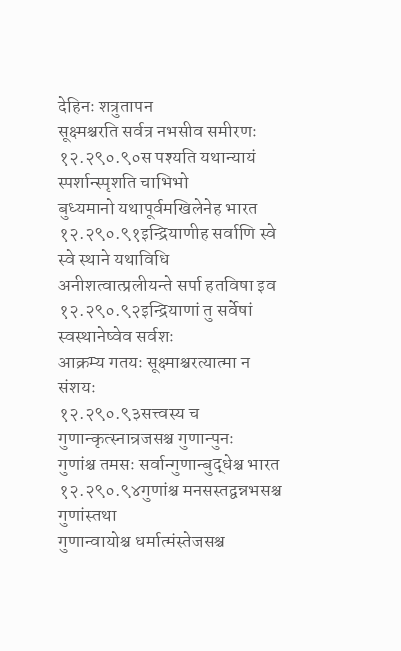देहिनः शत्रुतापन
सूक्ष्मश्चरति सर्वत्र नभसीव समीरणः
१२.२९०.९०स पश्यति यथान्यायं स्पर्शान्स्पृशति चाभिभो
बुध्यमानो यथापूर्वमखिलेनेह भारत
१२.२९०.९१इन्द्रियाणीह सर्वाणि स्वे स्वे स्थाने यथाविधि
अनीशत्वात्प्रलीयन्ते सर्पा हतविषा इव
१२.२९०.९२इन्द्रियाणां तु सर्वेषां स्वस्थानेष्वेव सर्वशः
आक्रम्य गतयः सूक्ष्माश्चरत्यात्मा न संशयः
१२.२९०.९३सत्त्वस्य च गुणान्कृत्स्नान्रजसश्च गुणान्पुनः
गुणांश्च तमसः सर्वान्गुणान्बुद्धेश्च भारत
१२.२९०.९४गुणांश्च मनसस्तद्वन्नभसश्च गुणांस्तथा
गुणान्वायोश्च धर्मात्मंस्तेजसश्च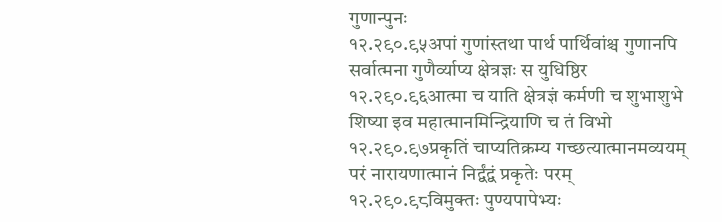गुणान्पुनः
१२.२९०.९५अपां गुणांस्तथा पार्थ पार्थिवांश्च गुणानपि
सर्वात्मना गुणैर्व्याप्य क्षेत्रज्ञः स युधिष्ठिर
१२.२९०.९६आत्मा च याति क्षेत्रज्ञं कर्मणी च शुभाशुभे
शिष्या इव महात्मानमिन्द्रियाणि च तं विभो
१२.२९०.९७प्रकृतिं चाप्यतिक्रम्य गच्छत्यात्मानमव्ययम्
परं नारायणात्मानं निर्द्वंद्वं प्रकृतेः परम्
१२.२९०.९८विमुक्तः पुण्यपापेभ्यः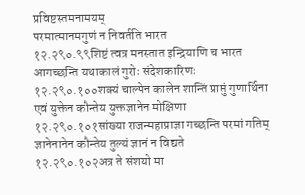प्रविष्टस्तमनामयम्
परमात्मानमगुणं न निवर्तति भारत
१२.२९०.९९शिष्टं त्वत्र मनस्तात इन्द्रियाणि च भारत
आगच्छन्ति यथाकालं गुरोः संदेशकारिणः
१२.२९०.१००शक्यं चाल्पेन कालेन शान्तिं प्राप्तुं गुणार्थिना
एवं युक्तेन कौन्तेय युक्तज्ञानेन मोक्षिणा
१२.२९०.१०१सांख्या राजन्महाप्राज्ञा गच्छन्ति परमां गतिम्
ज्ञानेनानेन कौन्तेय तुल्यं ज्ञानं न विद्यते
१२.२९०.१०२अत्र ते संशयो मा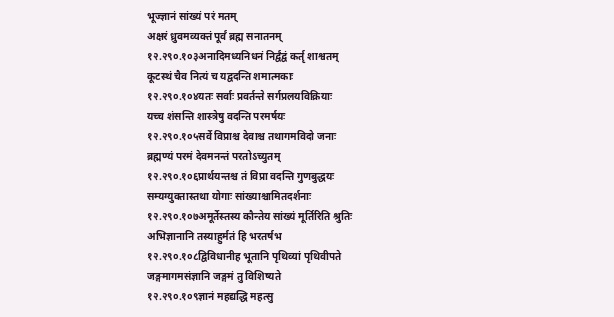भूज्ज्ञानं सांख्यं परं मतम्
अक्षरं ध्रुवमव्यक्तं पूर्वं ब्रह्म सनातनम्
१२.२९०.१०३अनादिमध्यनिधनं निर्द्वंद्वं कर्तृ शाश्वतम्
कूटस्थं चैव नित्यं च यद्वदन्ति शमात्मकाः
१२.२९०.१०४यतः सर्वाः प्रवर्तन्ते सर्गप्रलयविक्रियाः
यच्च शंसन्ति शास्त्रेषु वदन्ति परमर्षयः
१२.२९०.१०५सर्वे विप्राश्च देवाश्च तथागमविदो जनाः
ब्रह्मण्यं परमं देवमनन्तं परतोऽच्युतम्
१२.२९०.१०६प्रार्थयन्तश्च तं विप्रा वदन्ति गुणबुद्धयः
सम्यग्युक्तास्तथा योगाः सांख्याश्चामितदर्शनाः
१२.२९०.१०७अमूर्तेस्तस्य कौन्तेय सांख्यं मूर्तिरिति श्रुतिः
अभिज्ञानानि तस्याहुर्मतं हि भरतर्षभ
१२.२९०.१०८द्विविधानीह भूतानि पृथिव्यां पृथिवीपते
जङ्गमागमसंज्ञानि जङ्गमं तु विशिष्यते
१२.२९०.१०९ज्ञानं महद्यद्धि महत्सु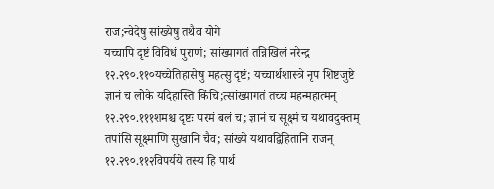राज;न्वेदेषु सांख्येषु तथैव योगे
यच्चापि दृष्टं विविधं पुराणं; सांख्यागतं तन्निखिलं नरेन्द्र
१२.२९०.११०यच्चेतिहासेषु महत्सु दृष्टं; यच्चार्थशास्त्रे नृप शिष्टजुष्टे
ज्ञानं च लोके यदिहास्ति किंचि;त्सांख्यागतं तच्च महन्महात्मन्
१२.२९०.१११शमश्च दृष्टः परमं बलं च; ज्ञानं च सूक्ष्मं च यथावदुक्तम्
तपांसि सूक्ष्माणि सुखानि चैव; सांख्ये यथावद्विहितानि राजन्
१२.२९०.११२विपर्यये तस्य हि पार्थ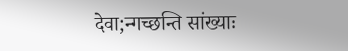देवा;न्गच्छन्ति सांख्याः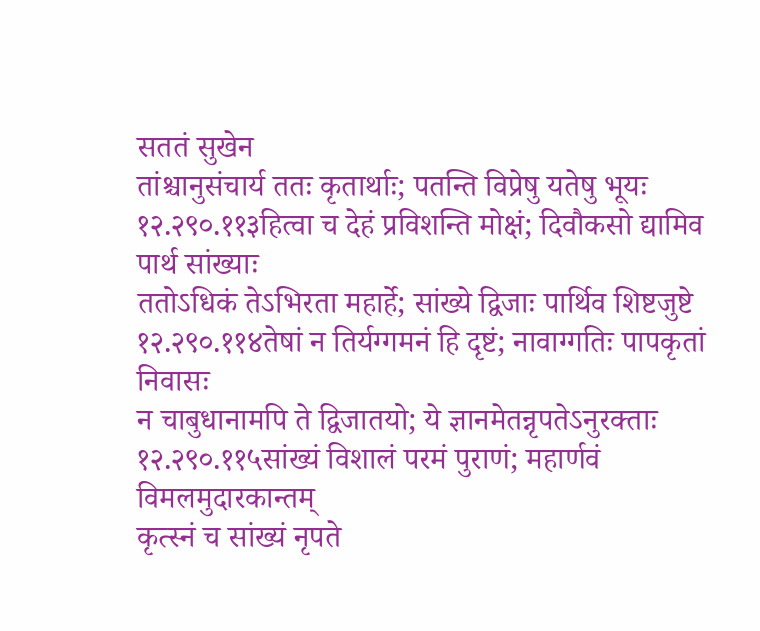सततं सुखेन
तांश्चानुसंचार्य ततः कृतार्थाः; पतन्ति विप्रेषु यतेषु भूयः
१२.२९०.११३हित्वा च देहं प्रविशन्ति मोक्षं; दिवौकसो द्यामिव पार्थ सांख्याः
ततोऽधिकं तेऽभिरता महार्हे; सांख्ये द्विजाः पार्थिव शिष्टजुष्टे
१२.२९०.११४तेषां न तिर्यग्गमनं हि दृष्टं; नावाग्गतिः पापकृतां निवासः
न चाबुधानामपि ते द्विजातयो; ये ज्ञानमेतन्नृपतेऽनुरक्ताः
१२.२९०.११५सांख्यं विशालं परमं पुराणं; महार्णवं विमलमुदारकान्तम्
कृत्स्नं च सांख्यं नृपते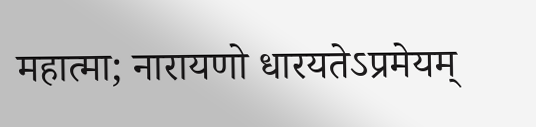महात्मा; नारायणो धारयतेऽप्रमेयम्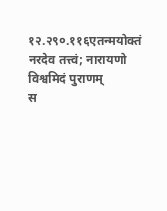१२.२९०.११६एतन्मयोक्तं नरदेव तत्त्वं; नारायणो विश्वमिदं पुराणम्
स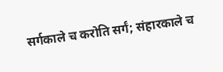सर्गकाले च करोति सर्गं; संहारकाले च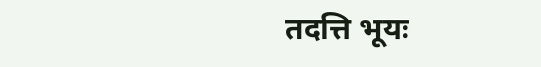तदत्ति भूयः